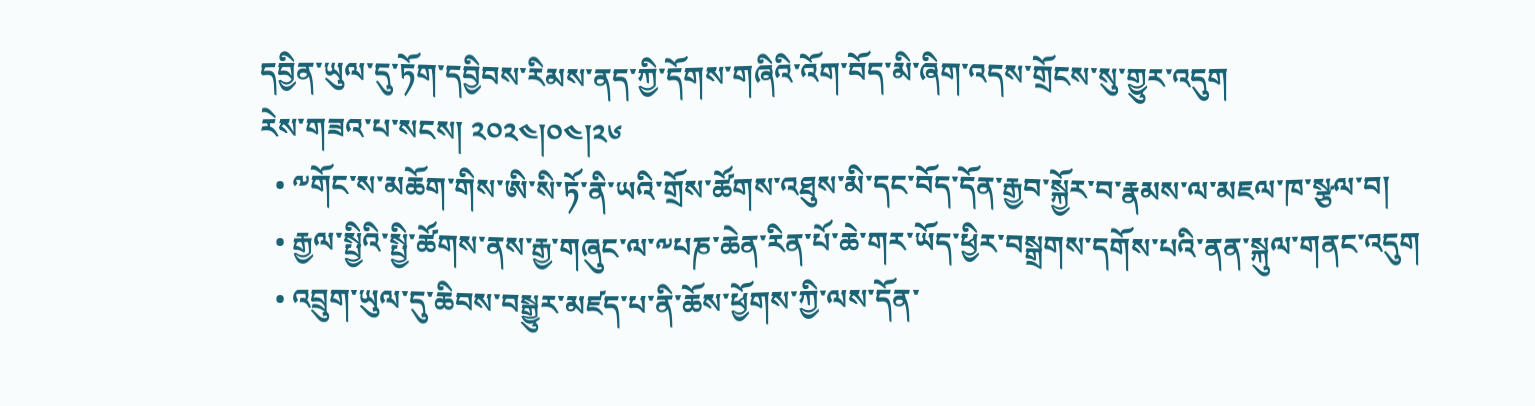དབྱིན་ཡུལ་དུ་ཏོག་དབྱིབས་རིམས་ནད་ཀྱི་དོགས་གཞིའི་འོག་བོད་མི་ཞིག་འདས་གྲོངས་སུ་གྱུར་འདུག
རེས་གཟའ་པ་སངས། ༢༠༢༤།༠༤།༢༦
  • ༸གོང་ས་མཆོག་གིས་ཨི་སི་ཏོ་ནི་ཡའི་གྲོས་ཚོགས་འཐུས་མི་དང་བོད་དོན་རྒྱབ་སྐྱོར་བ་རྣམས་ལ་མཇལ་ཁ་སྩལ་བ།
  • རྒྱལ་སྤྱིའི་སྤྱི་ཚོགས་ནས་རྒྱ་གཞུང་ལ་༸པཎ་ཆེན་རིན་པོ་ཆེ་གར་ཡོད་ཕྱིར་བསྒྲགས་དགོས་པའི་ནན་སྐུལ་གནང་འདུག
  • འབྲུག་ཡུལ་དུ་ཆིབས་བསྒྱུར་མཛད་པ་ནི་ཆོས་ཕྱོགས་ཀྱི་ལས་དོན་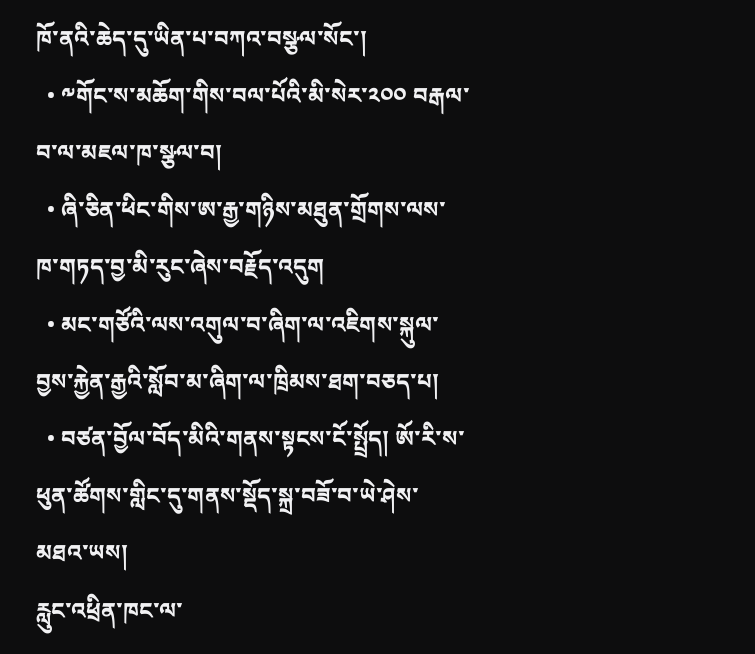ཁོ་ནའི་ཆེད་དུ་ཡིན་པ་བཀའ་བསྩལ་སོང་།
  • ༸གོང་ས་མཆོག་གིས་བལ་པོའི་མི་སེར་༢༠༠ བརྒལ་བ་ལ་མཇལ་ཁ་སྩལ་བ།
  • ཞི་ཅིན་ཕིང་གིས་ཨ་རྒྱ་གཉིས་མཐུན་གྲོགས་ལས་ཁ་གཏད་བྱ་མི་རུང་ཞེས་བརྗོད་འདུག
  • མང་གཙོའི་ལས་འགུལ་བ་ཞིག་ལ་འཇིགས་སྐུལ་བྱས་རྐྱེན་རྒྱའི་སློབ་མ་ཞིག་ལ་ཁྲིམས་ཐག་བཅད་པ།
  • བཙན་བྱོལ་བོད་མིའི་གནས་སྟངས་ངོ་སྤྲོད། ཨོ་རི་ས་ཕུན་ཚོགས་གླིང་དུ་གནས་སྡོད་སྐྲ་བཟོ་བ་ཡེ་ཤེས་མཐའ་ཡས།
རླུང་འཕྲིན་ཁང་ལ་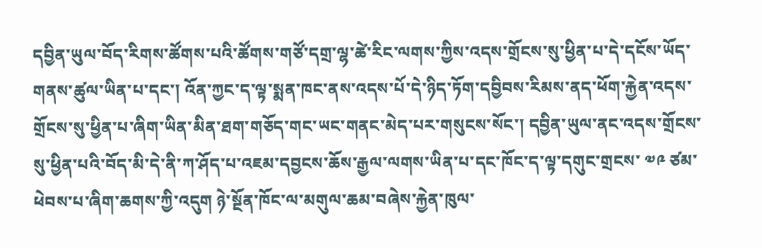དབྱིན་ཡུལ་བོད་རིགས་ཚོགས་པའི་ཚོགས་གཙོ་དགྲ་ལྷ་ཚེ་རིང་ལགས་ཀྱིས་འདས་གྲོངས་སུ་ཕྱིན་པ་དེ་དངོས་ཡོད་གནས་ཚུལ་ཡིན་པ་དང་། འོན་ཀྱང་ད་ལྟ་སྨན་ཁང་ནས་འདས་པོ་དེ་ཉིད་ཏོག་དབྱིབས་རིམས་ནད་ཕོག་རྐྱེན་འདས་གྲོངས་སུ་ཕྱིན་པ་ཞིག་ཡིན་མིན་ཐག་གཅོད་གང་ཡང་གནང་མེད་པར་གསུངས་སོང་། དབྱིན་ཡུལ་ནང་འདས་གྲོངས་སུ་ཕྱིན་པའི་བོད་མི་དེ་ནི་ཀ་ཤོད་པ་འཇམ་དབྱངས་ཆོས་རྒྱལ་ལགས་ཡིན་པ་དང་ཁོང་ད་ལྟ་དགུང་གྲངས་ ༧༩ ཙམ་ཕེབས་པ་ཞིག་ཆགས་ཀྱི་འདུག ཉེ་སྔོན་ཁོང་ལ་མགུལ་ཆམ་བཞེས་རྐྱེན་ཁུལ་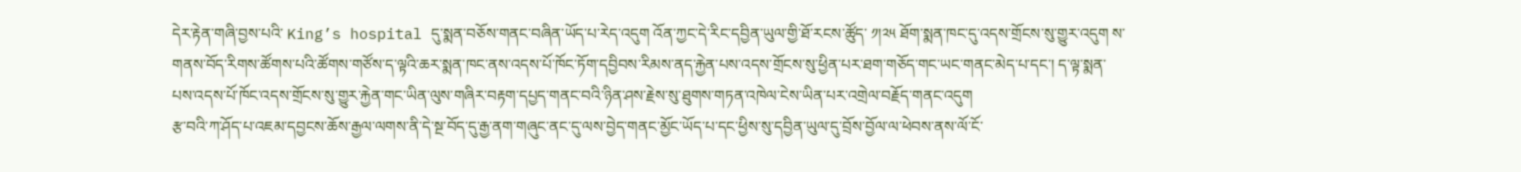དེར་རྟེན་གཞི་བྱས་པའི་ King’s hospital དུ་སྨན་བཅོས་གནང་བཞིན་ཡོད་པ་རེད་འདུག འོན་ཀྱང་དེ་རིང་དབྱིན་ཡུལ་གྱི་ཐོ་རངས་ཚོུད་ ༡།༢༥ ཐོག་སྨན་ཁང་དུ་འདས་གྲོངས་སུ་གྱུར་འདུག ས་གནས་བོད་རིགས་ཚོགས་པའི་ཚོགས་གཙོས་ད་ལྟའི་ཆར་སྨན་ཁང་ནས་འདས་པོ་ཁོང་ཏོག་དབྱིབས་རིམས་ནད་རྐྱེན་པས་འདས་གྲོངས་སུ་ཕྱིན་པར་ཐག་གཅོད་གང་ཡང་གནང་མེད་པ་དང་། ད་ལྟ་སྨན་པས་འདས་པོ་ཁོང་འདས་གྲོངས་སུ་གྱུར་རྐྱེན་གང་ཡིན་ལུས་གཞིར་བརྟག་དཔྱད་གནང་བའི་ཉིན་ཤས་རྗེས་སུ་ཐུགས་གཏན་འཁེལ་ངེས་ཡིན་པར་འགྲེལ་བརྗོད་གནང་འདུག
རྩ་བའི་ཀ་ཤོད་པ་འཇམ་དབྱངས་ཆོས་རྒྱལ་ལགས་ནི་དེ་སྔ་བོད་དུ་རྒྱ་ནག་གཞུང་ནང་དུ་ལས་བྱེད་གནང་མྱོང་ཡོད་པ་དང་ཕྱིས་སུ་དབྱིན་ཡུལ་དུ་བྲོས་བྱོལ་ལ་ཕེབས་ནས་ལོ་ངོ་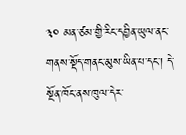༣༠ མན་ཙམ་གྱི་རིང་དབྱིན་ཡུལ་ནང་གནས་སྡོད་གནང་མུས་ཡིན་པ་དང་། དེ་སྔོན་ཁོང་ནས་ཁུལ་དེར་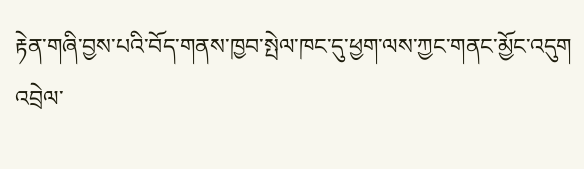རྟེན་གཞི་བྱས་པའི་བོད་གནས་ཁྱབ་སྤེལ་ཁང་དུ་ཕྱག་ལས་ཀྱང་གནང་མྱོང་འདུག
འབྲེལ་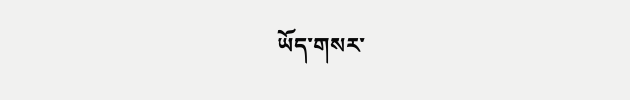ཡོད་གསར་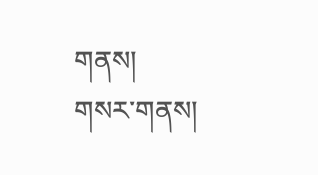གནས།
གསར་གནས།